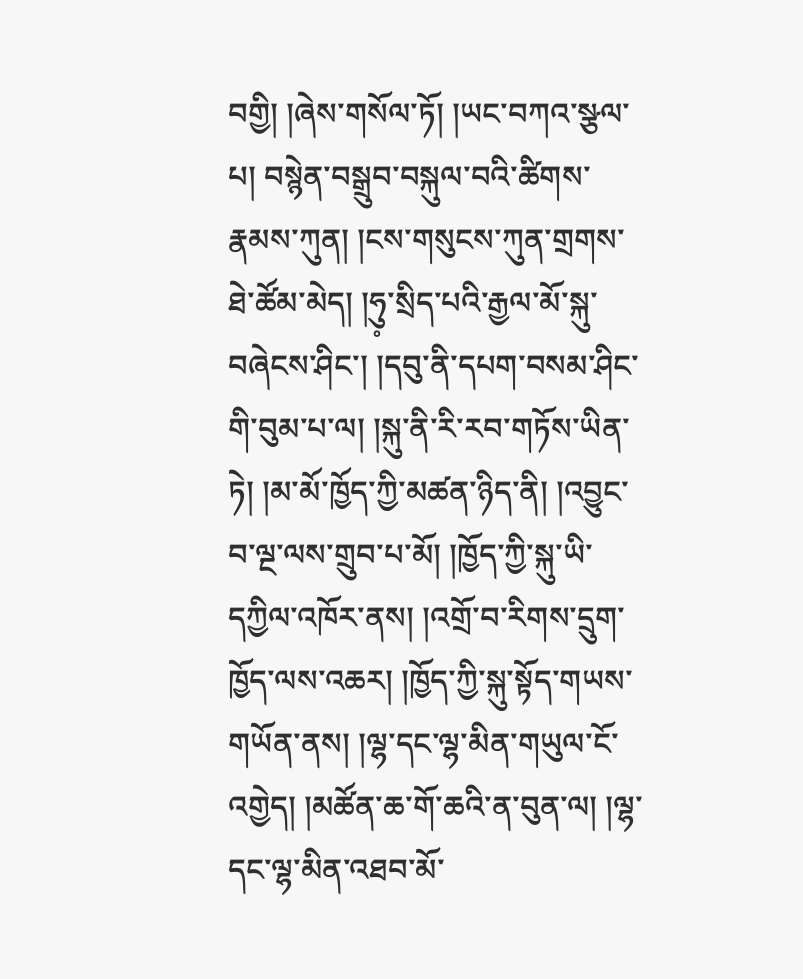བགྱི། །ཞེས་གསོལ་ཏོ། །ཡང་བཀའ་སྩལ་པ། བསྙེན་བསྒྲུབ་བསྐུལ་བའི་ཚིགས་རྣམས་ཀུན། །ངས་གསུངས་ཀུན་གྲགས་ཐེ་ཚོམ་མེད། །ཧུ༷་སྲིད་པའི་རྒྱལ་མོ་སྐུ་བཞེངས་ཤིང་། །དབུ་ནི་དཔག་བསམ་ཤིང་གི་བུམ་པ་ལ། །སྐུ་ནི་རི་རབ་གཏོས་ཡིན་ཏེ། །མ་མོ་ཁྱོད་ཀྱི་མཚན་ཉིད་ནི། །འབྱུང་བ་ལྔ་ལས་གྲུབ་པ་མོ། །ཁྱོད་ཀྱི་སྐུ་ཡི་དཀྱིལ་འཁོར་ནས། །འགྲོ་བ་རིགས་དྲུག་ཁྱོད་ལས་འཆར། །ཁྱོད་ཀྱི་སྐུ་སྟོད་གཡས་གཡོན་ནས། །ལྷ་དང་ལྷ་མིན་གཡུལ་ངོ་འགྱེད། །མཚོན་ཆ་གོ་ཆའི་ན་བུན་ལ། །ལྷ་དང་ལྷ་མིན་འཐབ་མོ་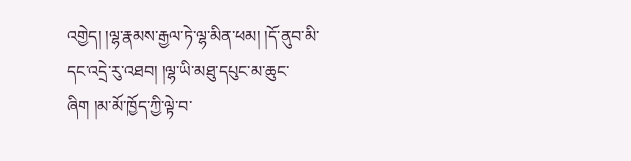འགྱེད། །ལྷ་རྣམས་རྒྱལ་ཏེ་ལྷ་མིན་ཕམ། །དོ་ནུབ་མི་དང་འདྲེ་རུ་འཐབ། །ལྷ་ཡི་མཐུ་དཔུང་མ་ཆུང་ཞིག །མ་མོ་ཁྱོད་ཀྱི་ལྟེ་བ་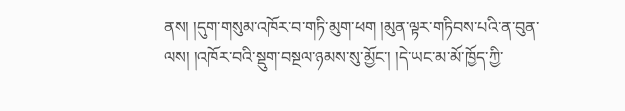ནས། །དུག་གསུམ་འཁོར་བ་གཏི་མུག་ཕག །མུན་ལྟར་གཏིབས་པའི་ན་བུན་ལས། །འཁོར་བའི་སྡུག་བསྔལ་ཉམས་སུ་མྱོང་། །དེ་ཡང་མ་མོ་ཁྱོད་ཀྱི་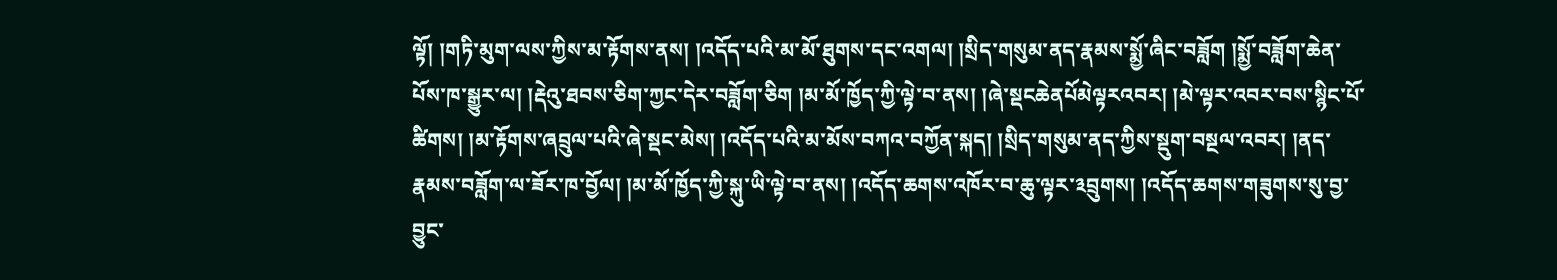ལྟོ། །གཏི་མུག་ལས་ཀྱིས་མ་རྟོགས་ནས། །འདོད་པའི་མ་མོ་ཐུགས་དང་འགལ། །སྲིད་གསུམ་ནད་རྣམས་སྨྱོ་ཞིང་བཟློག །སྨྱོ་བཟློག་ཆེན་པོས་ཁ་སྒྱུར་ལ། །རྡེའུ་ཐབས་ཅིག་ཀྱང་དེར་བཟློག་ཅིག །མ་མོ་ཁྱོད་ཀྱི་ལྟེ་བ་ནས། །ཞེ་སྡངཆེནཔོམེལྟརའབར། །མེ་ལྟར་འབར་བས་སྙིང་པོ་ཚིགས། །མ་རྟོགས་ཞབྲུལ་པའི་ཞེ་སྡང་མེས། །འདོད་པའི་མ་མོས་བཀའ་བཀྱོན་སྐད། །སྲིད་གསུམ་ནད་ཀྱིས་སྡུག་བསྔལ་འབར། །ནད་རྣམས་བཟློག་ལ་ཟོར་ཁ་བྱོལ། །མ་མོ་ཁྱོད་ཀྱི་སྐུ་ཡི་ལྟེ་བ་ནས། །འདོད་ཆགས་འཁོར་བ་ཆུ་ལྟར་༣བྲུགས། །འདོད་ཆགས་གཟུགས་སུ་བྱ་བྱུང་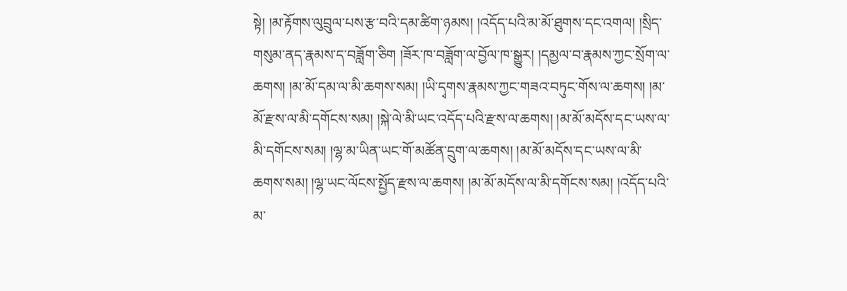སྟེ། །མ་རྟོགས་ལུབྲུལ་པས་རྩ་བའི་དམ་ཚིག་ཉམས། །འདོད་པའི་མ་མོ་ཐུགས་དང་འགལ། །སྲིད་གསུམ་ནད་རྣམས་ད་བཟློག་ཅིག །ཟོར་ཁ་བཟློག་ལ་བྱོལ་ཁ་སྒྱུར། །དམྱལ་བ་རྣམས་ཀྱང་སྲོག་ལ་ཆགས། །མ་མོ་དམ་ལ་མི་ཆགས་སམ། །ཡི་དྭགས་རྣམས་ཀྱང་གཟའ་བཏུང་གོས་ལ་ཆགས། །མ་མོ་རྫས་ལ་མི་དགོངས་སམ། །སྐེ་ལེ་མི་ཡང་འདོད་པའི་རྫས་ལ་ཆགས། །མ་མོ་མདོས་དང་ཡས་ལ་མི་དགོངས་སམ། །ལྷ་མ་ཡིན་ཡང་གོ་མཚོན་དྲུག་ལ་ཆགས། །མ་མོ་མདོས་དང་ཡས་ལ་མི་ཆགས་སམ། །ལྷ་ཡང་ལོངས་སྤྱོད་རྫས་ལ་ཆགས། །མ་མོ་མདོས་ལ་མི་དགོངས་སམ། །འདོད་པའི་མ་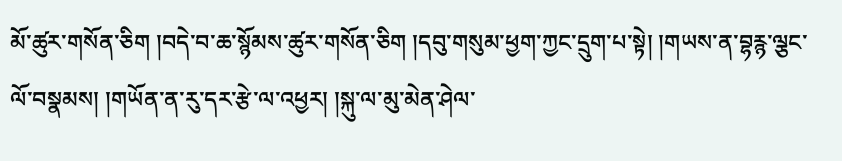མོ་ཚུར་གསོན་ཅིག །བདེ་བ་ཆ་སྙོམས་ཚུར་གསོན་ཅིག །དབུ་གསུམ་ཕྱག་ཀྱང་དྲུག་པ་སྟེ། །གཡས་ན་བྷརྙ་ལྕང་ལོ་བསྣམས། །གཡོན་ན་རུ་དར་རྩེ་ལ་འཕྱར། །སྐུ་ལ་མུ་མེན་ཤེལ་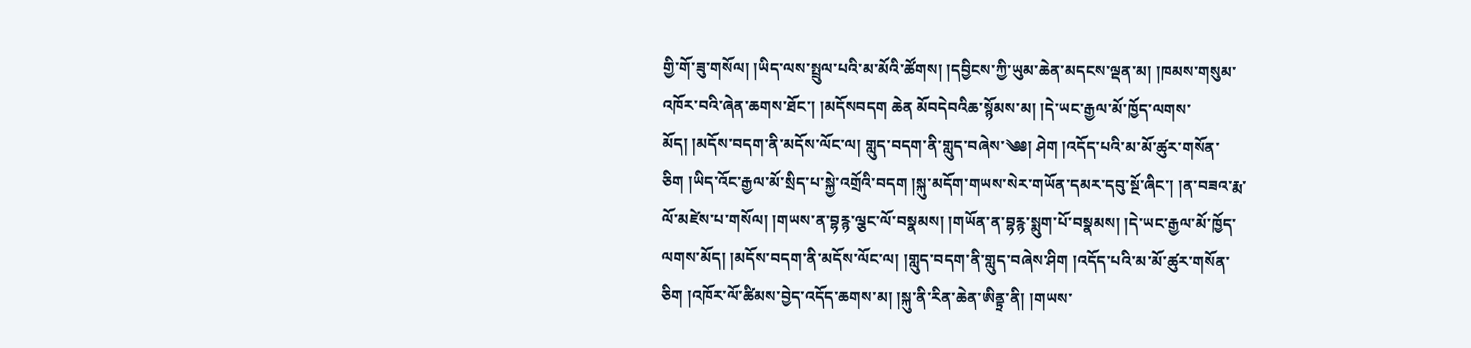གྱི་གོ་ཟུ་གསོལ། །ཡིད་ལས་སྤྲུལ་པའི་མ་མོའི་ཚོགས། །དབྱིངས་ཀྱི་ཡུམ་ཆེན་མདངས་ལྡན་མ། །ཁམས་གསུམ་འཁོར་བའི་ཞེན་ཆགས་ཐོང་། །མདོསབདག ཆེན མོབདེབའིཆ་སྙོམས་མ། །དེ་ཡང་རྒྱལ་མོ་ཁྱོད་ལགས་མོད། །མདོས་བདག་ནི་མདོས་ལོང་ལ། གླུད་བདག་ནི་གླུད་བཞེས་༄༅། ཤེག །འདོད་པའི་མ་མོ་ཚུར་གསོན་ཅིག །ཡིད་འོང་རྒྱལ་མོ་སྲིད་པ་སྐྱེ་འགྲོའི་བདག །སྐུ་མདོག་གཡས་སེར་གཡོན་དམར་དབུ་སྔོ་ཞིང་། །ན་བཟའ་རྨ་ལོ་མཛེས་པ་གསོལ། །གཡས་ན་བྷརྙ་ལྕང་ལོ་བསྣམས། །གཡོན་ན་བྷརྙ་སྨུག་པོ་བསྣམས། །དེ་ཡང་རྒྱལ་མོ་ཁྱོད་ལགས་མོད། །མདོས་བདག་ནི་མདོས་ལོང་ལ། །གླུད་བདག་ནི་གླུད་བཞེས་ཤིག །འདོད་པའི་མ་མོ་ཚུར་གསོན་ཅིག །འཁོར་ལོ་ཚིམས་བྱེད་འདོད་ཆགས་མ། །སྐུ་ནི་རིན་ཆེན་ཨིནྟྲ་ནི། །གཡས་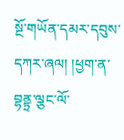སྔོ་གཡོན་དམར་དབུས་དཀར་ཞལ། །ཕྱག་ན་བྷནྟྲ་ལྕང་ལོ་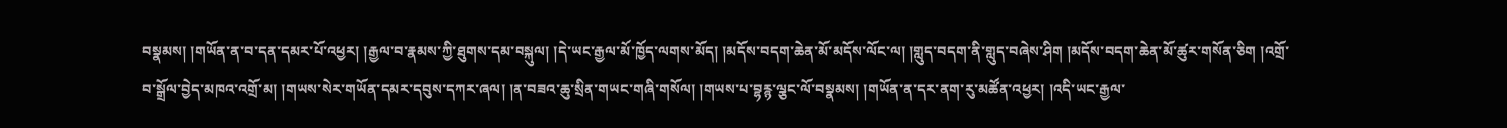བསྣམས། །གཡོན་ན་བ་དན་དམར་པོ་འཕྱར། །རྒྱལ་བ་རྣམས་ཀྱི་ཐུགས་དམ་བསྐུལ། །དེ་ཡང་རྒྱལ་མོ་ཁྱོད་ལགས་མོད། །མདོས་བདག་ཆེན་མོ་མདོས་ལོང་ལ། །གླུད་བདག་ནི་གླུད་བཞེས་ཤིག །མདོས་བདག་ཆེན་མོ་ཚུར་གསོན་ཅིག །འགྲོ་བ་སྒྲོལ་བྱེད་མཁའ་འགྲོ་མ། །གཡས་སེར་གཡོན་དམར་དབུས་དཀར་ཞལ། །ན་བཟའ་ཆུ་སྲིན་གཡང་གཞི་གསོལ། །གཡས་པ་བྷརྙ་ལྕང་ལོ་བསྣམས། །གཡོན་ན་དར་ནག་རུ་མཚོན་འཕྱར། །འདི་ཡང་རྒྱལ་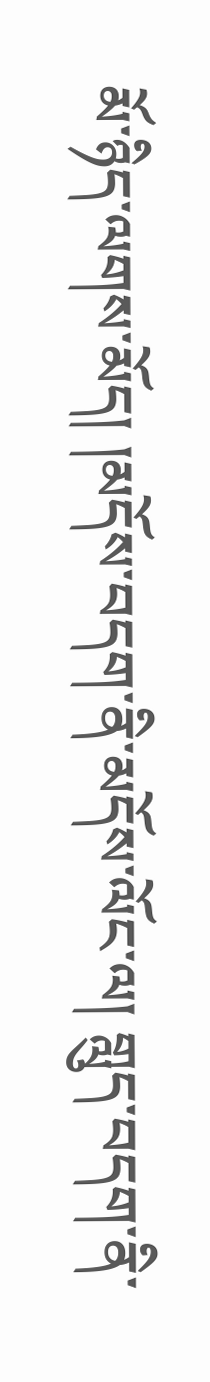མོ་ཉིད་ལགས་མོད། །མདོས་བདག་ནི་མདོས་ལོང་ལ། གླུད་བདག་ནི་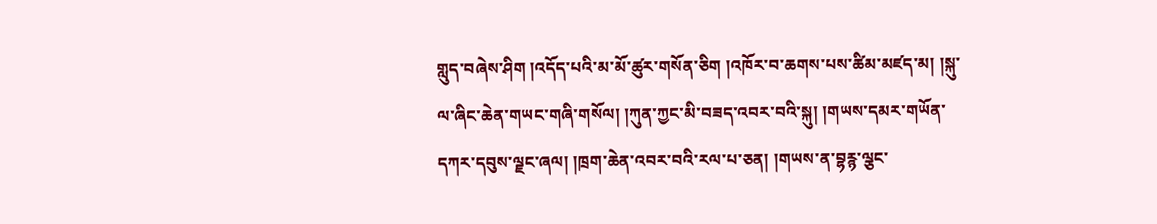གླུད་བཞེས་ཤིག །འདོད་པའི་མ་མོ་ཚུར་གསོན་ཅིག །འཁོར་བ་ཆགས་པས་ཚིམ་མཛད་མ། །སྐུ་ལ་ཞིང་ཆེན་གཡང་གཞི་གསོལ། །ཀུན་ཀྱང་མི་བཟད་འབར་བའི་སྐུ། །གཡས་དམར་གཡོན་དཀར་དབུས་ལྗང་ཞལ། །ཁྲག་ཆེན་འབར་བའི་རལ་པ་ཅན། །གཡས་ན་བྷརྙ་ལྕང་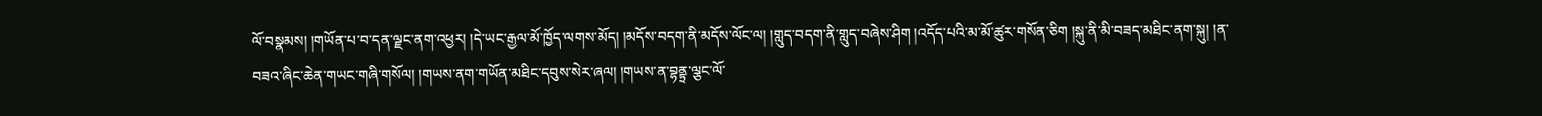ལོ་བསྣམས། །གཡོན་པ་བ་དན་ལྗང་ནག་འཕྱར། །དེ་ཡང་རྒྱལ་མོ་ཁྱོད་ལགས་མོད། །མདོས་བདག་ནི་མདོས་ལོང་ལ། །གླུད་བདག་ནི་གླུད་བཞེས་ཤིག །འདོད་པའི་མ་མོ་ཚུར་གསོན་ཅིག །སྐུ་ནི་མི་བཟད་མཐིང་ནག་སྐུ། །ན་བཟའ་ཞིང་ཆེན་གཡང་གཞི་གསོལ། །གཡས་ནག་གཡོན་མཐིང་དབུས་སེར་ཞལ། །གཡས་ན་བྷནྟྲ་ལྕང་ལོ་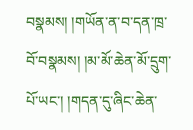བསྣམས། །གཡོན་ན་བ་དན་ཁྲ་བོ་བསྣམས། །མ་མོ་ཆེན་མོ་དྲུག་པོ་ཡང་། །གདན་དུ་ཞིང་ཆེན་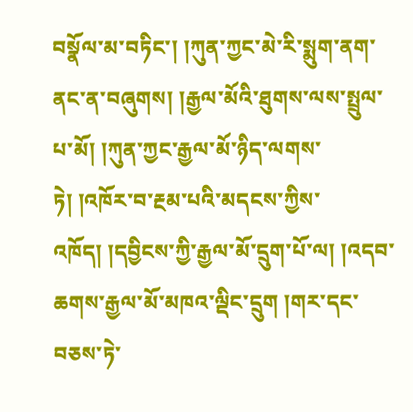བསྣོལ་མ་བཏིང་། །ཀུན་ཀྱང་མེ་རི་སྨུག་ནག་ནང་ན་བཞུགས། །རྒྱལ་མོའི་ཐུགས་ལས་སྤྲུལ་པ་མོ། །ཀུན་ཀྱང་རྒྱལ་མོ་ཉིད་ལགས་ཏེ། །འཁོར་བ་རྔམ་པའི་མདངས་ཀྱིས་འཁོད། །དབྱིངས་ཀྱི་རྒྱལ་མོ་དྲུག་པོ་ལ། །འདབ་ཆགས་རྒྱལ་མོ་མཁའ་ལྡིང་དྲུག །གར་དང་བཅས་ཏེ་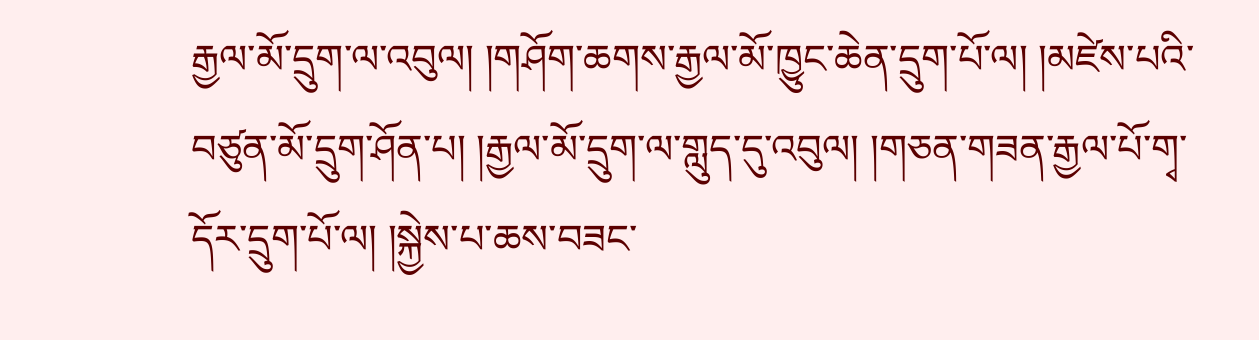རྒྱལ་མོ་དྲུག་ལ་འབུལ། །གཤོག་ཆགས་རྒྱལ་མོ་ཁྱུང་ཆེན་དྲུག་པོ་ལ། །མཛེས་པའི་བཙུན་མོ་དྲུག་ཤོན་པ། །རྒྱལ་མོ་དྲུག་ལ་གླུད་དུ་འབུལ། །གཅན་གཟན་རྒྱལ་པོ་གྭ་དོར་དྲུག་པོ་ལ། །སྐྱེས་པ་ཆས་བཟང་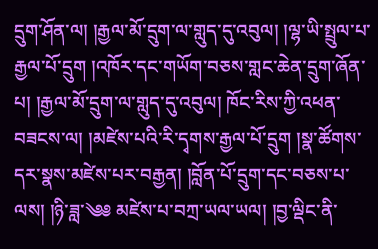དྲུག་ཤོན་ལ། །རྒྱལ་མོ་དྲུག་ལ་གླུད་དུ་འབུལ། །ལྷ་ཡི་སྤྲུལ་པ་རྒྱལ་པོ་དྲུག །འཁོར་དང་གཡོག་བཅས་གླང་ཆེན་དྲུག་ཞོན་པ། །རྒྱལ་མོ་དྲུག་ལ་གླུད་དུ་འབུལ། ཁོང་རིས་ཀྱི་འཕན་བཟངས་ལ། །མཛེས་པའི་རི་དྭགས་རྒྱལ་པོ་དྲུག །སྣ་ཚོགས་དར་སྣས་མཛེས་པར་བརྒྱན། །བློན་པོ་དྲུག་དང་བཅས་པ་ལས། །ཉི་ཟླ་༄༅ མཛེས་པ་བཀྲ་ཡལ་ཡལ། །བྱ་ལྡིང་ནི་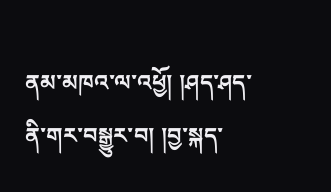ནམ་མཁའ་ལ་འཕྱོ། །ཤད་ཤད་ནི་གར་བསྒྱུར་བ། །བྱ་སྐད་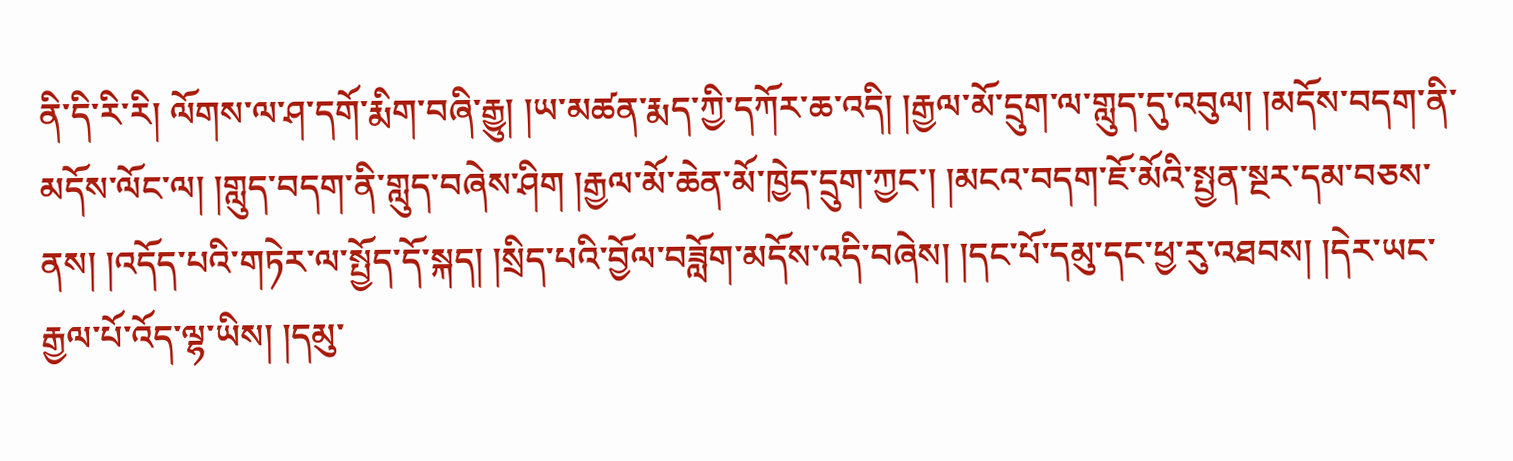ནི་དི་རི་རི། ལོགས་ལ་ཤ་དགོ་རྨིག་བཞི་རྒྱུ། །ཡ་མཚན་རྨད་ཀྱི་དཀོར་ཆ་འདི། །རྒྱལ་མོ་དྲུག་ལ་གླུད་དུ་འབུལ། །མདོས་བདག་ནི་མདོས་ལོང་ལ། །གླུད་བདག་ནི་གླུད་བཞེས་ཤིག །རྒྱལ་མོ་ཆེན་མོ་ཁྱེད་དྲུག་ཀྱང་། །མངའ་བདག་ཇོ་མོའི་སྤྱན་སྔར་དམ་བཅས་ནས། །འདོད་པའི་གཏེར་ལ་སྤྱོད་དོ་སྐད། །སྲིད་པའི་བྱོལ་བཟློག་མདོས་འདི་བཞེས། །དང་པོ་དམུ་དང་ཕྱ་རུ་འཐབས། །དེར་ཡང་རྒྱལ་པོ་འོད་ལྷ་ཡིས། །དམུ་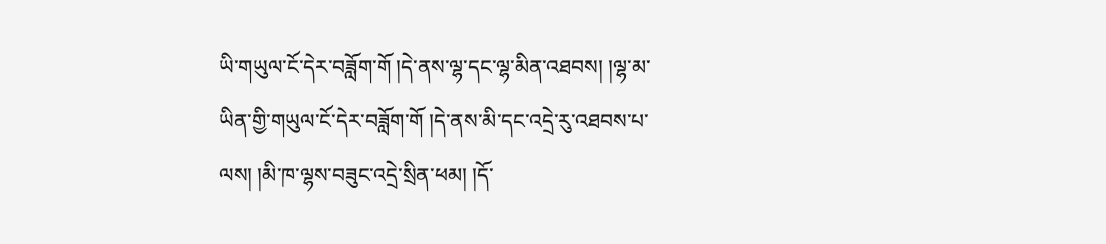ཡི་གཡུལ་ངོ་དེར་བཟློག་གོ །དེ་ནས་ལྷ་དང་ལྷ་མིན་འཐབས། །ལྷ་མ་ཡིན་གྱི་གཡུལ་ངོ་དེར་བཟློག་གོ །དེ་ནས་མི་དང་འདྲེ་རུ་འཐབས་པ་ལས། །མི་ཁ་ལྷས་བཟུང་འདྲེ་སྲིན་ཕམ། །དོ་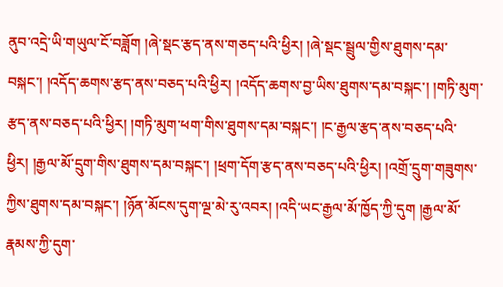ནུབ་འདྲེ་ཡི་གཡུལ་ངོ་བཟློག །ཞེ་སྡང་རྩད་ནས་གཅད་པའི་ཕྱིར། །ཞེ་སྡང་སྦྲུལ་གྱིས་ཐུགས་དམ་བསྐང་། །འདོད་ཆགས་རྩད་ནས་བཅད་པའི་ཕྱིར། །འདོད་ཆགས་བྱ་ཡིས་ཐུགས་དམ་བསྐང་། །གཏི་མུག་རྩད་ནས་བཅད་པའི་ཕྱིར། །གཏི་མུག་ཕག་གིས་ཐུགས་དམ་བསྐང་། །ང་རྒྱལ་རྩད་ནས་བཅད་པའི་ཕྱིར། །རྒྱལ་མོ་དྲུག་གིས་ཐུགས་དམ་བསྐང་། །ཕྲག་དོག་རྩད་ནས་བཅད་པའི་ཕྱིར། །འགྲོ་དྲུག་གཟུགས་ཀྱིས་ཐུགས་དམ་བསྐང་། །ཉོན་མོངས་དུག་ལྔ་མེ་རུ་འབར། །འདི་ཡང་རྒྱལ་མོ་ཁྱོད་ཀྱི་དུག །རྒྱལ་མོ་རྣམས་ཀྱི་དུག་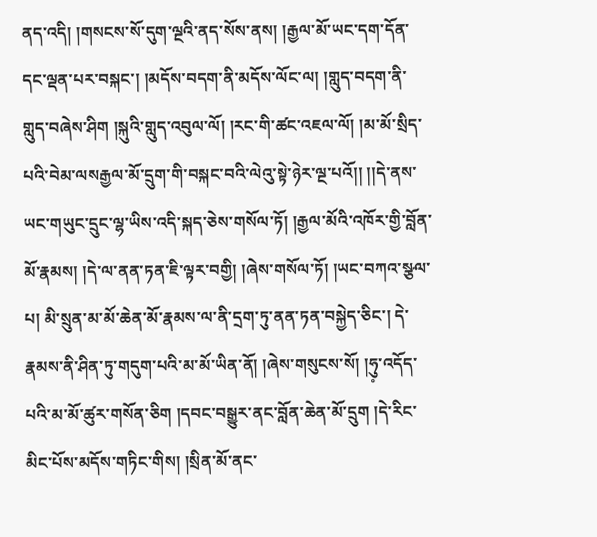ནད་འདི། །གསངས་སོ་དུག་ལྔའི་ནད་སོས་ནས། །རྒྱལ་མོ་ཡང་དག་དོན་དང་ལྡན་པར་བསྐང་། །མདོས་བདག་ནི་མདོས་ལོང་ལ། །གླུད་བདག་ནི་གླུད་བཞེས་ཤིག །སྐུའི་གླུད་འབུལ་ལོ། །རང་གི་ཚང་འཇལ་ལོ། །མ་མོ་སྲིད་པའི་བེམ་ལསརྒྱལ་མོ་དྲུག་གི་བསྐང་བའི་ལེའུ་སྟེ་ཉེར་ལྔ་པའོ།། །།དེ་ནས་ཡང་གཡུང་དྲུང་ལྷ་ཡིས་འདི་སྐད་ཅེས་གསོལ་ཏོ། །རྒྱལ་མོའི་འཁོར་གྱི་བློན་མོ་རྣམས། །དེ་ལ་ནན་ཏན་ཇི་ལྟར་བགྱི། །ཞེས་གསོལ་ཏོ། །ཡང་བཀའ་སྩལ་པ། མི་སྲུན་མ་མོ་ཆེན་མོ་རྣམས་ལ་ནི་དྲག་ཏུ་ནན་ཏན་བསྐྱེད་ཅིང་། དེ་རྣམས་ནི་ཤིན་ཏུ་གདུག་པའི་མ་མོ་ཡིན་ནོ། །ཞེས་གསུངས་སོ། །ཧུ༷་འདོད་པའི་མ་མོ་ཚུར་གསོན་ཅིག །དབང་བསྒྱུར་ནང་བློན་ཆེན་མོ་དྲུག །དེ་རིང་མིང་པོས་མདོས་གཏིང་གིས། །སྲིན་མོ་ནང་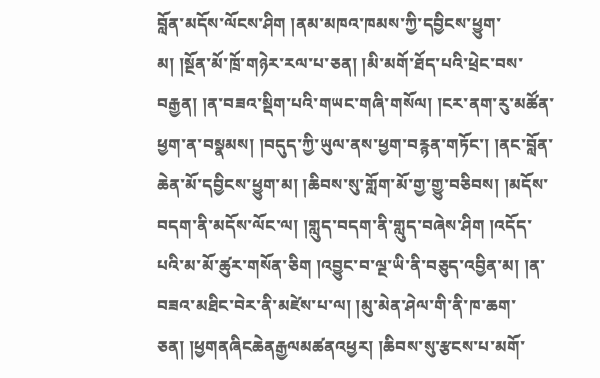བློན་མདོས་ལོངས་ཤིག །ནམ་མཁའ་ཁམས་ཀྱི་དབྱིངས་ཕྱུག་མ། །སྔོན་མོ་ཁྲོ་གཉེར་རལ་པ་ཅན། །མི་མགོ་ཐོད་པའི་ཕྲེང་བས་བརྒྱན། །ན་བཟའ་སྡིག་པའི་གཡང་གཞི་གསོལ། །ངར་ནག་རུ་མཚོན་ཕྱག་ན་བསྣམས། །བདུད་ཀྱི་ཡུལ་ནས་ཕྱག་བརྙན་གཏོང་། །ནང་བློན་ཆེན་མོ་དབྱིངས་ཕྱུག་མ། །ཆིབས་སུ་གློག་མོ་གྱ་གྱུ་བཅིབས། །མདོས་བདག་ནི་མདོས་ལོང་ལ། །གླུད་བདག་ནི་གླུད་བཞེས་ཤིག །འདོད་པའི་མ་མོ་ཚུར་གསོན་ཅིག །འབྱུང་བ་ལྔ་ཡི་ནི་བཅུད་འབྱིན་མ། །ན་བཟའ་མཐིང་བེར་ནི་མཛེས་པ་ལ། །མུ་མེན་ཤེལ་གི་ནི་ཁ་ཆག་ཅན། །ཕྱགནཞིངཆེནརྒྱལམཚནའཕྱར། །ཆིབས་སུ་རྩངས་པ་མགོ་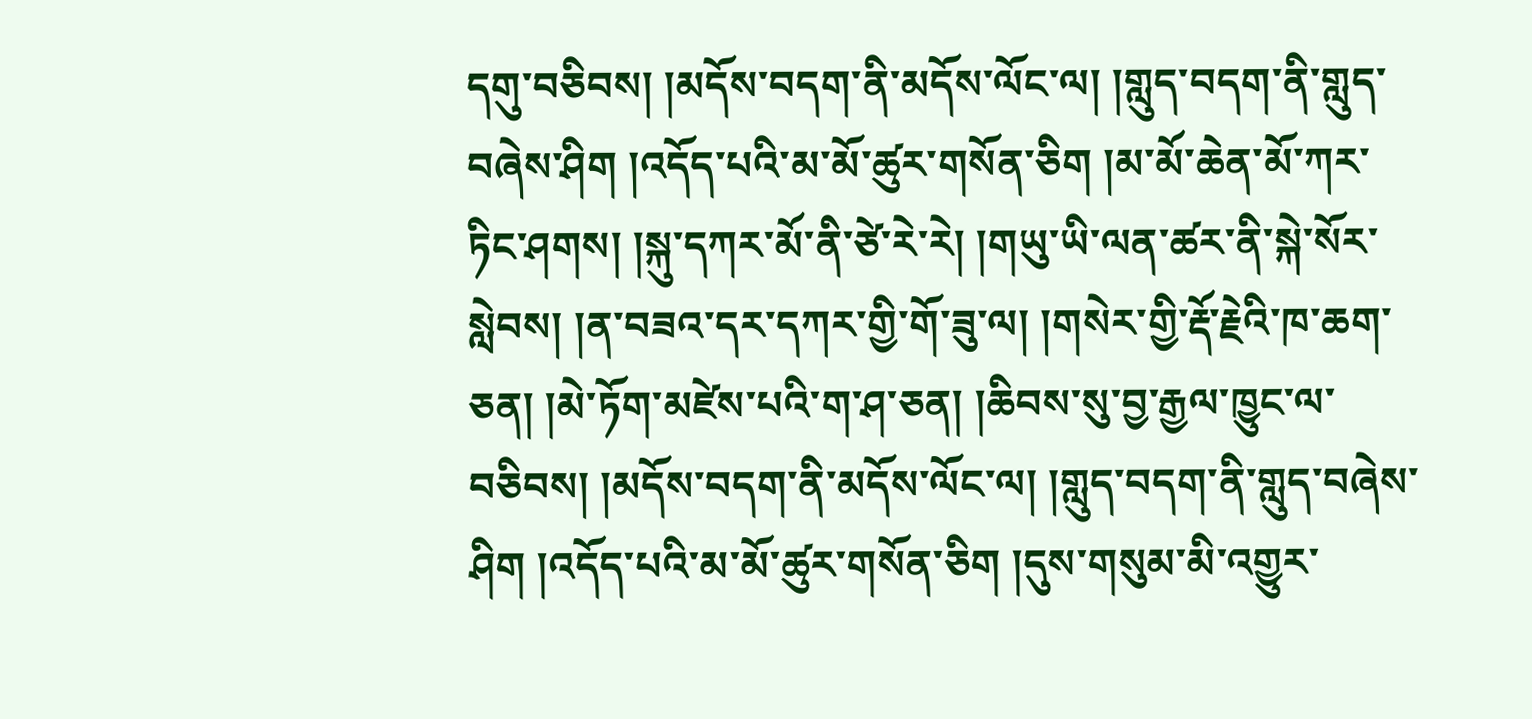དགུ་བཅིབས། །མདོས་བདག་ནི་མདོས་ལོང་ལ། །གླུད་བདག་ནི་གླུད་བཞེས་ཤིག །འདོད་པའི་མ་མོ་ཚུར་གསོན་ཅིག །མ་མོ་ཆེན་མོ་ཀར་ཏིང་ཤགས། །སྐུ་དཀར་མོ་ནི་ཙེ་རེ་རེ། །གཡུ་ཡི་ལན་ཚར་ནི་སྐེ་སོར་སླེབས། །ན་བཟའ་དར་དཀར་གྱི་གོ་ཟུ་ལ། །གསེར་གྱི་རྡོ་རྗེའི་ཁ་ཆག་ཅན། །མེ་ཏོག་མཛེས་པའི་ག་ཤ་ཅན། །ཆིབས་སུ་བྱ་རྒྱལ་ཁྱུང་ལ་བཅིབས། །མདོས་བདག་ནི་མདོས་ལོང་ལ། །གླུད་བདག་ནི་གླུད་བཞེས་ཤིག །འདོད་པའི་མ་མོ་ཚུར་གསོན་ཅིག །དུས་གསུམ་མི་འགྱུར་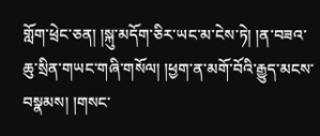གློག་ཕྲེང་ཅན། །སྐུ་མདོག་ཅིར་ཡང་མ་ངེས་ཏེ། །ན་བཟའ་ཆུ་སྲིན་གཡང་གཞི་གསོལ། །ཕྱག་ན་མགོ་བོའི་རྒྱུད་མངས་བསྣམས། །གསང་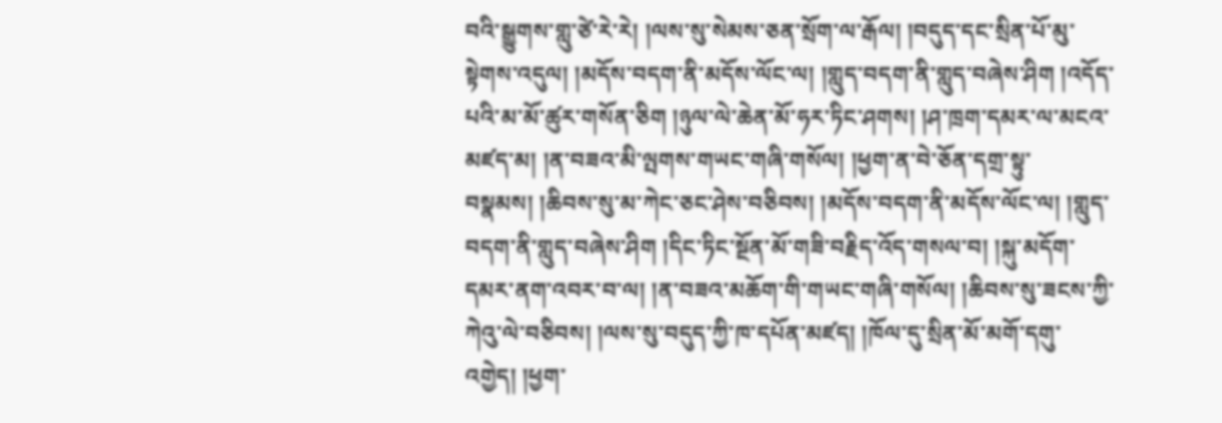བའི་སྒྱུགས་གླུ་ཙེ་རེ་རེ། །ལས་སུ་སེམས་ཅན་སྲོག་ལ་རྒོལ། །བདུད་དང་སྲིན་པོ་མུ་སྟེགས་འདུལ། །མདོས་བདག་ནི་མདོས་ལོང་ལ། །གླུད་བདག་ནི་གླུད་བཞེས་ཤིག །འདོད་པའི་མ་མོ་ཚུར་གསོན་ཅིག །ཉུལ་ལེ་ཆེན་མོ་ཧར་ཏིང་ཤགས། །ཤ་ཁྲག་དམར་ལ་མངའ་མཛད་མ། །ན་བཟའ་མི་ལྤགས་གཡང་གཞི་གསོལ། །ཕྱག་ན་བེ་ཅོན་དགྲ་སྟུ་བསྣམས། །ཆིབས་སུ་མ་ཀེང་ཅང་ཤེས་བཅིབས། །མདོས་བདག་ནི་མདོས་ལོང་ལ། །གླུད་བདག་ནི་གླུད་བཞེས་ཤིག །དིང་ཏིང་སྔོན་མོ་གཟི་བརྗིད་འོད་གསལ་བ། །སྐུ་མདོག་དམར་ནག་འབར་བ་ལ། །ན་བཟའ་མཆོག་གི་གཡང་གཞི་གསོལ། །ཆིབས་སུ་ཟངས་ཀྱི་ཀེའུ་ལེ་བཅིབས། །ལས་སུ་བདུད་ཀྱི་ཁ་དཔོན་མཛད། །ཁོལ་དུ་སྲིན་མོ་མགོ་དགུ་འགྱེད། །ཕྱག་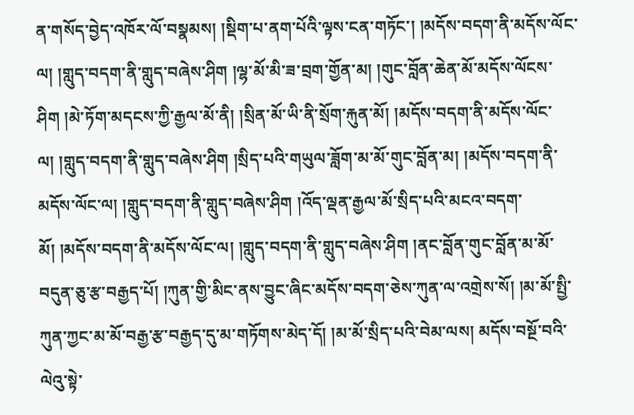ན་གསོད་བྱེད་འཁོར་ལོ་བསྣམས། །སྡིག་པ་ནག་པོའི་ལྟས་ངན་གཏོང་། །མདོས་བདག་ནི་མདོས་ལོང་ལ། །གླུད་བདག་ནི་གླུད་བཞེས་ཤིག །ལྷ་མོ་མི་ཟ་བྲག་གྱོན་མ། །གུང་བློན་ཆེན་མོ་མདོས་ལོངས་ཤིག །མེ་ཏོག་མདངས་ཀྱི་རྒྱལ་མོ་ནི། །སྲིན་མོ་ཡི་ནི་སྲོག་རྐུན་མོ། །མདོས་བདག་ནི་མདོས་ལོང་ལ། །གླུད་བདག་ནི་གླུད་བཞེས་ཤིག །སྲིད་པའི་གཡུལ་ཟློག་མ་མོ་གུང་བློན་མ། །མདོས་བདག་ནི་མདོས་ལོང་ལ། །གླུད་བདག་ནི་གླུད་བཞེས་ཤིག །འོད་ལྡན་རྒྱལ་མོ་སྲིད་པའི་མངའ་བདག་མོ། །མདོས་བདག་ནི་མདོས་ལོང་ལ། །གླུད་བདག་ནི་གླུད་བཞེས་ཤིག །ནང་བློན་གུང་བློན་མ་མོ་བདུན་ཅུ་རྩ་བརྒྱད་པོ། །ཀུན་གྱི་མིང་ནས་བྱུང་ཞིང་མདོས་བདག་ཅེས་ཀུན་ལ་འགྲེས་སོ། །མ་མོ་སྤྱི་ཀུན་ཀྱང་མ་མོ་བརྒྱ་རྩ་བརྒྱད་དུ་མ་གཏོགས་མེད་དོ། །མ་མོ་སྲིད་པའི་བེམ་ལས། མདོས་བསྔོ་བའི་ལེའུ་སྟེ་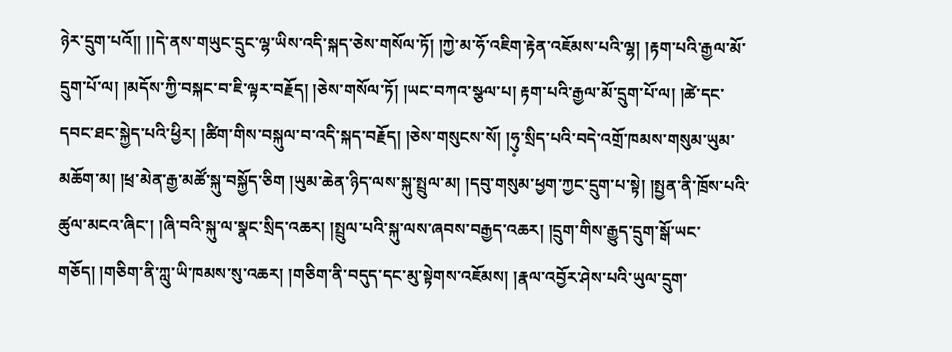ཉེར་དྲུག་པའོ།། །།དེ་ནས་གཡུང་དྲུང་ལྷ་ཡིས་འདི་སྐད་ཅེས་གསོལ་ཏོ། །ཀྱེ་མ་ཧོ་འཇིག་རྟེན་འཇོམས་པའི་ལྷ། །རྟག་པའི་རྒྱལ་མོ་དྲུག་པོ་ལ། །མདོས་ཀྱི་བསྐང་བ་ཇི་ལྟར་བརྗོད། །ཅེས་གསོལ་ཏོ། །ཡང་བཀའ་སྩལ་པ། རྟག་པའི་རྒྱལ་མོ་དྲུག་པོ་ལ། །ཚེ་དང་དབང་ཐང་སྐྱེད་པའི་ཕྱིར། །ཚིག་གིས་བསྐུལ་བ་འདི་སྐད་བརྗོད། །ཅེས་གསུངས་སོ། །ཧུ༷་སྲིད་པའི་བདེ་འགྲོ་ཁམས་གསུམ་ཡུམ་མཆོག་མ། །ཕྲ་མེན་རྒྱ་མཚོ་སྐུ་བསྐྱོད་ཅིག །ཡུམ་ཆེན་ཉིད་ལས་སྐུ་སྤྲུལ་མ། །དབུ་གསུམ་ཕྱག་ཀྱང་དྲུག་པ་སྟེ། །སྤྱན་ནི་ཁྲོས་པའི་ཚུལ་མངའ་ཞིང་། །ཞི་བའི་སྐུ་ལ་སྣང་སྲིད་འཆར། །སྤྲུལ་པའི་སྐུ་ལས་ཞབས་བརྒྱད་འཆར། །དྲུག་གིས་རྒྱུད་དྲུག་སྒོ་ཡང་གཅོད། །གཅིག་ནི་ཀླུ་ཡི་ཁམས་སུ་འཆར། །གཅིག་ནི་བདུད་དང་མུ་སྟེགས་འཇོམས། །རྣལ་འབྱོར་ཤེས་པའི་ཡུལ་དྲུག་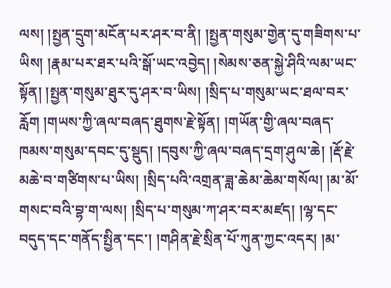ལས། །སྤྱན་དྲུག་མངོན་པར་ཤར་བ་ནི། །སྤྱན་གསུམ་གྱེན་དུ་གཟིགས་པ་ཡིས། །རྣམ་པར་ཐར་པའི་སྒོ་ཡང་འབྱེད། །སེམས་ཅན་སྐྱེ་ཤིའི་ལམ་ཡང་སྟོན། །སྤྱན་གསུམ་ཐུར་དུ་ཤར་བ་ཡིས། །སྲིད་པ་གསུམ་ཡང་ཐལ་བར་རློག །གཡས་ཀྱི་ཞལ་བཞད་ཐུགས་རྗེ་སྟོན། །གཡོན་གྱི་ཞལ་བཞད་ཁམས་གསུམ་དབང་དུ་སྡུད། །དབུས་ཀྱི་ཞལ་བཞད་དྲག་ཤུལ་ཆེ། །རྡོ་རྗེ་མཆེ་བ་གཙིགས་པ་ཡིས། །སྲིད་པའི་འགྲན་ཟླ་ཆེམ་ཆེམ་གསོལ། །མ་མོ་གསང་བའི་བྷ་ག་ལས། །སྲིད་པ་གསུམ་ཀ་ཤར་བར་མཛད། །ལྷ་དང་བདུད་དང་གནོད་སྤྱིན་དང་། །གཤིན་རྗེ་སྲིན་པོ་ཀུན་ཀྱང་འདར། །མ་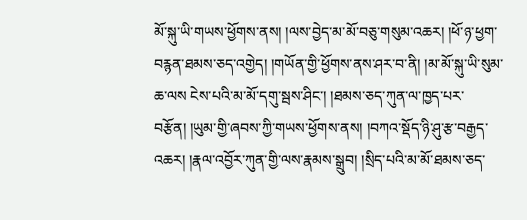མོ་སྐུ་ཡི་གཡས་ཕྱོགས་ནས། །ལས་བྱེད་མ་མོ་བཅུ་གསུམ་འཆར། །ཕོ་ཉ་ཕྱག་བརྙན་ཐམས་ཅད་འགྱེད། །གཡོན་གྱི་ཕྱོགས་ནས་ཤར་བ་ནི། །མ་མོ་སྐུ་ཡི་སུམ་ཆ་ལས ངེས་པའི་མ་མོ་དགུ་སྦས་ཤིང་། །ཐམས་ཅད་ཀུན་ལ་ཁྱད་པར་བརྩོན། །ཡུམ་གྱི་ཞབས་ཀྱི་གཡས་ཕྱོགས་ནས། །བཀའ་སྡོད་ཉི་ཤུ་རྩ་བརྒྱད་འཆར། །རྣལ་འབྱོར་ཀུན་གྱི་ལས་རྣམས་སྒྲུབ། །སྲིད་པའི་མ་མོ་ཐམས་ཅད་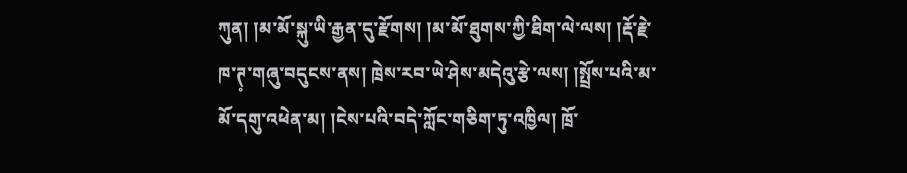ཀུན། །མ་མོ་སྐུ་ཡི་རྒྱན་དུ་རྫོགས། །མ་མོ་ཐུགས་ཀྱི་ཐིག་ལེ་ལས། །རྡོ་རྗེ་ཁ་ཊ༷་གཞུ་བདུངས་ནས། ཁྲེས་རབ་ཡེ་ཤེས་མདེའུ་རྩེ་ལས། །སྤྲོས་པའི་མ་མོ་དགུ་འཕེན་མ། །ངེས་པའི་བདེ་ཀློང་གཅིག་ཏུ་འཁྱིལ། ཁྲོ་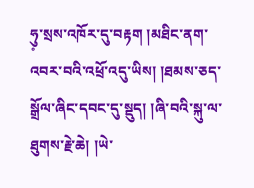ཧུ༷་སྲས་འཁོར་དུ་བརྟག །མཐིང་ནག་འབར་བའི་འཕྲོ་འདུ་ཡིས། །ཐམས་ཅད་སྒྲོལ་ཞིང་དབང་དུ་སྡུད། །ཞི་བའི་སྐུ་ལ་ཐུགས་རྗེ་ཆེ། །ཡེ་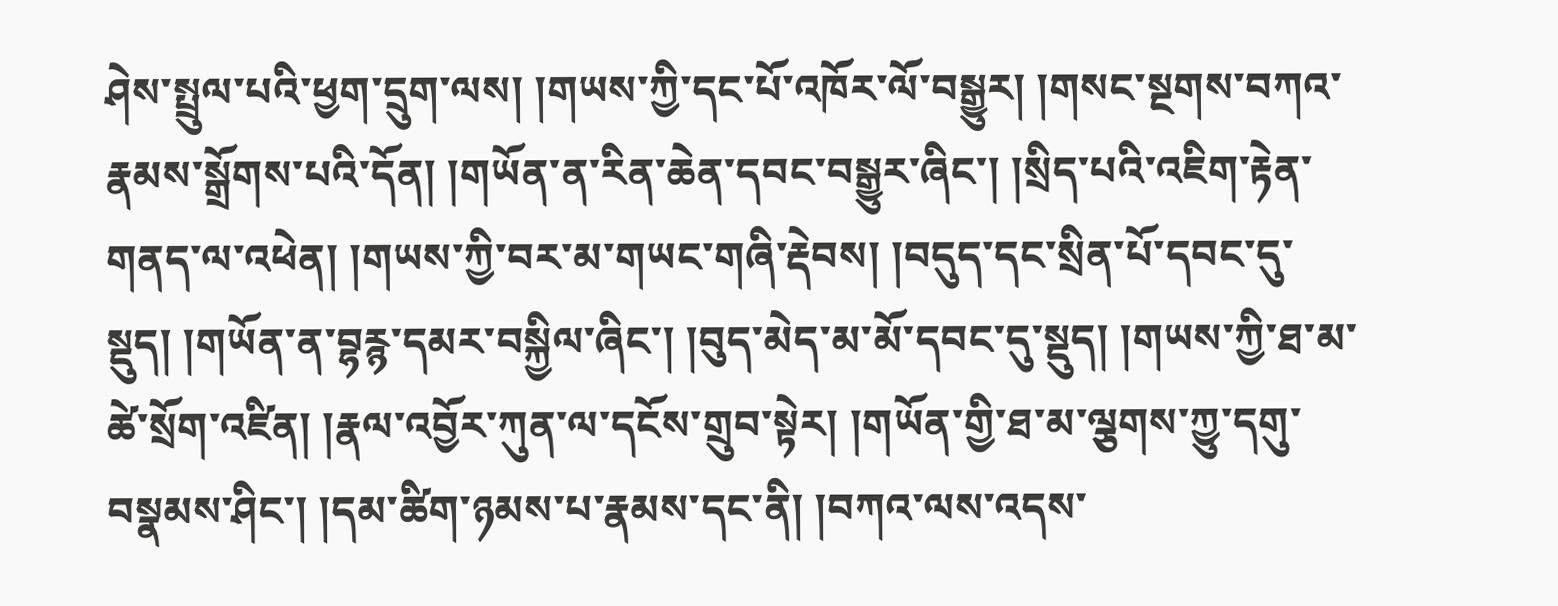ཤེས་སྤྲུལ་པའི་ཕྱག་དྲུག་ལས། །གཡས་ཀྱི་དང་པོ་འཁོར་ལོ་བསྒྱུར། །གསང་སྔགས་བཀའ་རྣམས་སྒྲོགས་པའི་དོན། །གཡོན་ན་རིན་ཆེན་དབང་བསྒྱུར་ཞིང་། །སྲིད་པའི་འཇིག་རྟེན་གནད་ལ་འཕེན། །གཡས་ཀྱི་བར་མ་གཡང་གཞི་རྡེབས། །བདུད་དང་སྲིན་པོ་དབང་དུ་སྡུད། །གཡོན་ན་བྷརྙ་དམར་བསྐྱིལ་ཞིང་། །བུད་མེད་མ་མོ་དབང་དུ་སྡུད། །གཡས་ཀྱི་ཐ་མ་ཚེ་སྲོག་འཛིན། །རྣལ་འབྱོར་ཀུན་ལ་དངོས་གྲུབ་སྟེར། །གཡོན་གྱི་ཐ་མ་ལྕགས་ཀྱུ་དགུ་བསྣམས་ཤིང་། །དམ་ཚིག་ཉམས་པ་རྣམས་དང་ནི། །བཀའ་ལས་འདས་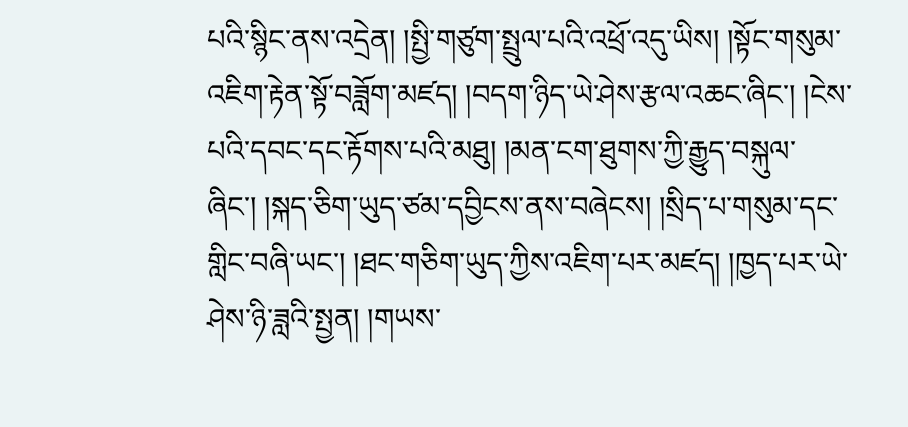པའི་སྙིང་ནས་འདྲེན། །སྤྱི་གཙུག་སྤྲུལ་པའི་འཕྲོ་འདུ་ཡིས། །སྟོང་གསུམ་འཇིག་རྟེན་སྟོ་བཟློག་མཛད། །བདག་ཉིད་ཡེ་ཤེས་རྩལ་འཆང་ཞིང་། །ངེས་པའི་དབང་དང་རྟོགས་པའི་མཐུ། །མན་ངག་ཐུགས་ཀྱི་རྒྱུད་བསྐུལ་ཞིང་། །སྐད་ཅིག་ཡུད་ཙམ་དབྱིངས་ནས་བཞེངས། །སྲིད་པ་གསུམ་དང་གླིང་བཞི་ཡང་། །ཐང་གཅིག་ཡུད་ཀྱིས་འཇིག་པར་མཛད། །ཁྱད་པར་ཡེ་ཤེས་ཉི་ཟླའི་སྤྱན། །གཡས་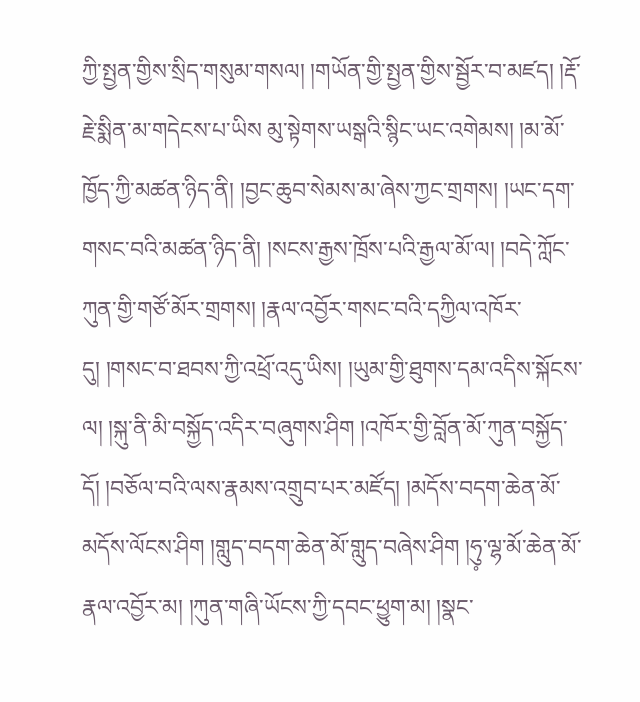ཀྱི་སྤྱན་གྱིས་སྲིད་གསུམ་གསལ། །གཡོན་གྱི་སྤྱན་གྱིས་སྦྱོར་བ་མཛད། །རྡོ་རྗེ་སྨིན་མ་གདེངས་པ་ཡིས མུ་སྟེགས་ཡསྒའི་སྙིང་ཡང་འགེམས། །མ་མོ་ཁྱོད་ཀྱི་མཚན་ཉིད་ནི། །བྱང་ཆུབ་སེམས་མ་ཞེས་ཀྱང་གྲགས། །ཡང་དག་གསང་བའི་མཚན་ཉིད་ནི། །སངས་རྒྱས་ཁྲོས་པའི་རྒྱལ་མོ་ལ། །བདེ་ཀློང་ཀུན་གྱི་གཙོ་མོར་གྲགས། །རྣལ་འབྱོར་གསང་བའི་དཀྱིལ་འཁོར་དུ། །གསང་བ་ཐབས་ཀྱི་འཕྲོ་འདུ་ཡིས། །ཡུམ་གྱི་ཐུགས་དམ་འདིས་སྐོངས་ལ། །སྐུ་ནི་མི་བསྐྱོད་འདིར་བཞུགས་ཤིག །འཁོར་གྱི་བློན་མོ་ཀུན་བསྐྱོད་དོ། །བཅོལ་བའི་ལས་རྣམས་འགྲུབ་པར་མཛོད། །མདོས་བདག་ཆེན་མོ་མདོས་ལོངས་ཤིག །གླུད་བདག་ཆེན་མོ་གླུད་བཞེས་ཤིག །ཧུ༷་ལྷ་མོ་ཆེན་མོ་རྣལ་འབྱོར་མ། །ཀུན་གཞི་ཡོངས་ཀྱི་དབང་ཕྱུག་མ། །སྣང་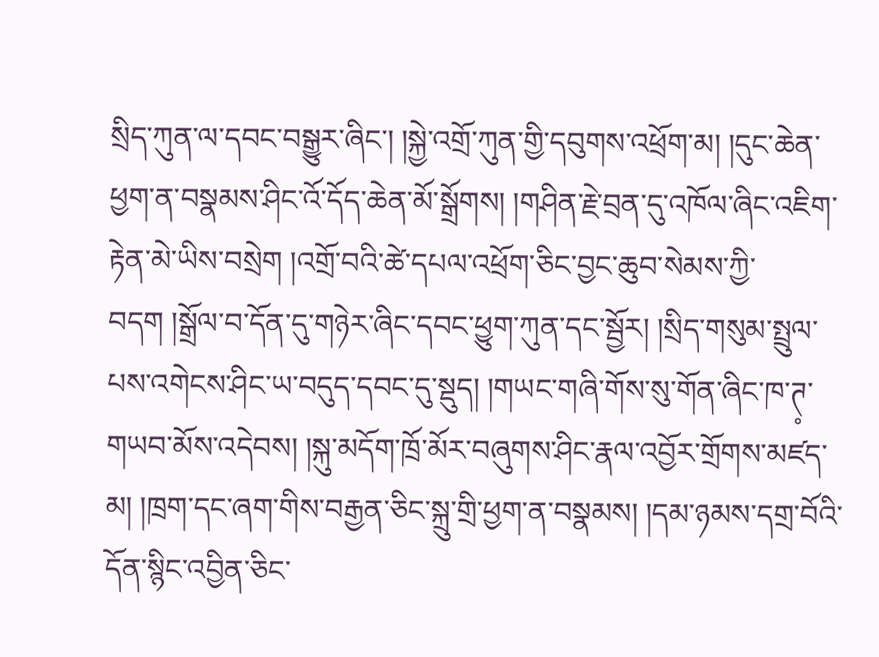སྲིད་ཀུན་ལ་དབང་བསྒྱུར་ཞིང་། །སྐྱེ་འགྲོ་ཀུན་གྱི་དབུགས་འཕྲོག་མ། །དུང་ཆེན་ཕྱག་ན་བསྣམས་ཤིང་འོ་དོད་ཆེན་མོ་སྒྲོགས། །གཤིན་རྗེ་བྲན་དུ་འཁོལ་ཞིང་འཇིག་རྟེན་མེ་ཡིས་བསྲེག །འགྲོ་བའི་ཚེ་དཔལ་འཕྲོག་ཅིང་བྱང་ཆུབ་སེམས་ཀྱི་བདག །སྒྲོལ་བ་དོན་དུ་གཉེར་ཞིང་དབང་ཕྱུག་ཀུན་དང་སྦྱོར། །སྲིད་གསུམ་སྤྲུལ་པས་འགེངས་ཤིང་ཡ་བདུད་དབང་དུ་སྡུད། །གཡང་གཞི་གོས་སུ་གོན་ཞིང་ཁ་ཊ༷་གཡབ་མོས་འདེབས། །སྐུ་མདོག་ཁྲོ་མོར་བཞུགས་ཤིང་རྣལ་འབྱོར་གྲོགས་མཛད་མ། །ཁྲག་དང་ཞག་གིས་བརྒྱན་ཅིང་སྐྲུ་གྲི་ཕྱག་ན་བསྣམས། །དམ་ཉམས་དགྲ་བོའི་དོན་སྙིང་འབྱིན་ཅིང་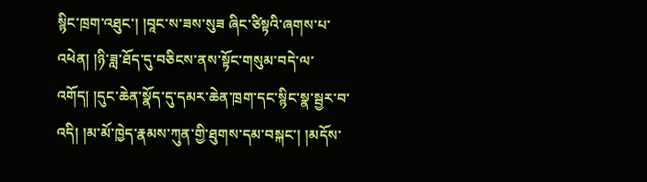སྙིང་ཁྲག་འཐུང་། །བཱང་ས་ཟས་སུཟ ཞིང་ཙིསྟའི་ཞགས་པ་འཕེན། །ཉི་ཟླ་ཐོད་དུ་བཅིངས་ནས་སྟོང་གསུམ་བདེ་ལ་འགོད། །དུང་ཆེན་སྣོད་དུ་དམར་ཆེན་ཁྲག་དང་སྙིང་སྣ་སྦྱར་བ་འདི། །མ་མོ་ཁྱེད་རྣམས་ཀུན་གྱི་ཐུགས་དམ་བསྐང་། །མདོས་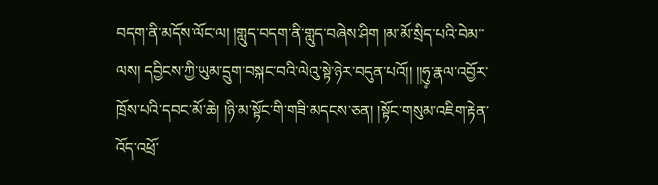བདག་ནི་མདོས་ལོང་ལ། །གླུད་བདག་ནི་གླུད་བཞེས་ཤིག །མ་མོ་སྲིད་པའི་བེམ་་ལས། དབྱིངས་ཀྱི་ཡུམ་དྲུག་བསྐང་བའི་ལེའུ་སྟེ་ཉེར་བདུན་པའོ།། །།ཧུ༷་རྣལ་འབྱོར་ཁྲོས་པའི་དབང་མོ་ཆེ། །ཉི་མ་སྟོང་གི་གཟི་མདངས་ཅན། །སྟོང་གསུམ་འཇིག་རྟེན་འོད་འཕྲོ་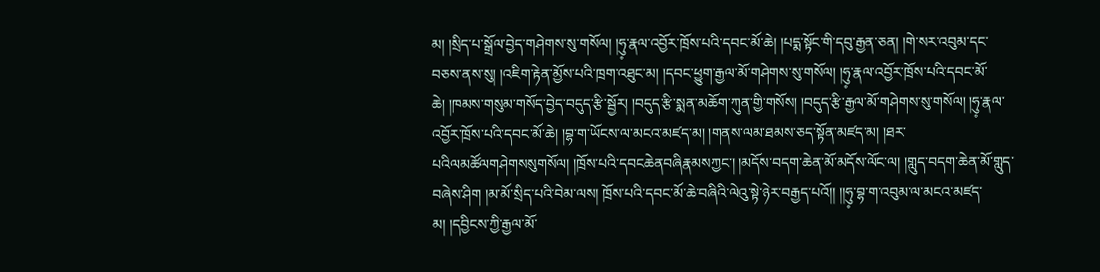མ། །སྲིད་པ་སྒྲོལ་བྱེད་གཤེགས་སུ་གསོལ། །ཧུ༷་རྣལ་འབྱོར་ཁྲོས་པའི་དབང་མོ་ཆེ། །པདྨ་སྟོང་གི་དབུ་རྒྱན་ཅན། །གེ་སར་འབུམ་དང་བཅས་ནས་སུ། །འཇིག་རྟེན་མྱོས་པའི་ཁྲག་འཐུང་མ། །དབང་ཕྱུག་རྒྱལ་མོ་གཤེགས་སུ་གསོལ། །ཧུ༷་རྣལ་འབྱོར་ཁྲོས་པའི་དབང་མོ་ཆེ། །ཁམས་གསུམ་གསོད་བྱེད་བདུད་རྩི་སྦྱོར། །བདུད་རྩི་སྨན་མཆོག་ཀུན་གྱི་གསོས། །བདུད་རྩི་རྒྱལ་མོ་གཤེགས་སུ་གསོལ། །ཧུ༷་རྣལ་འབྱོར་ཁྲོས་པའི་དབང་མོ་ཆེ། །བྷ་ག་ཡོངས་ལ་མངའ་མཛད་མ། །གནས་ལམ་ཐམས་ཅད་སྟོན་མཛད་མ། །ཐར་པའིལམཚོལགཤེགསསུགསོལ། །ཁྲོས་པའི་དབངཆེནབཞིརྣམསཀྱང་། །མདོས་བདག་ཆེན་མོ་མདོས་ལོང་ལ། །གླུད་བདག་ཆེན་མོ་གླུད་བཞེས་ཤིག །མ་མོ་སྲིད་པའི་བེམ་ལས། ཁྲོས་པའི་དབང་མོ་ཆེ་བཞིའི་ལེའུ་སྟེ་ཉེར་བརྒྱད་པའོ།། །།ཧུ༷་བྷ་ག་འབུམ་ལ་མངའ་མཛད་མ། །དབྱིངས་ཀྱི་རྒྱལ་མོ་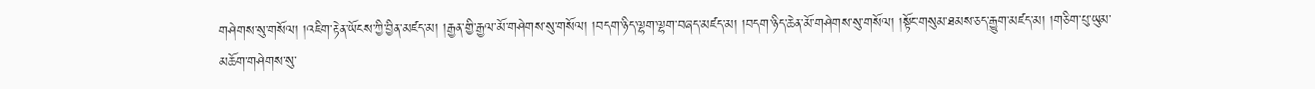གཤེགས་སུ་གསོལ། །འཇིག་རྟེན་ཡོངས་ཀྱི་བྱིན་མཛད་མ། །རྒྱན་གྱི་རྒྱལ་མོ་གཤེགས་སུ་གསོལ། །བདག་ཉིད་ལྷག་ལྷག་བཞད་མཛད་མ། །བདག་ཉིད་ཆེན་མོ་གཤེགས་སུ་གསོལ། །སྟོང་གསུམ་ཐམས་ཅད་རྒྱུག་མཛད་མ། །གཅིག་པུ་ཡུམ་མཆོག་གཤེགས་སུ་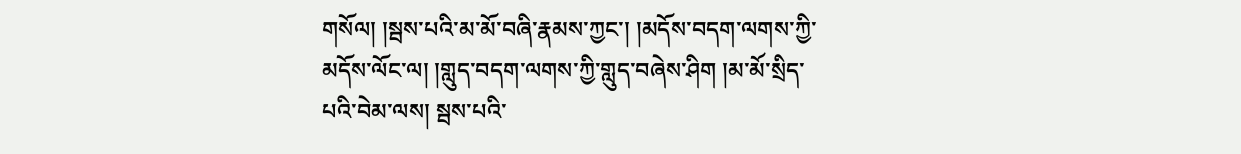གསོལ། །སྦས་པའི་མ་མོ་བཞི་རྣམས་ཀྱང་། །མདོས་བདག་ལགས་ཀྱི་མདོས་ལོང་ལ། །གླུད་བདག་ལགས་ཀྱི་གླུད་བཞེས་ཤིག །མ་མོ་སྲིད་པའི་བེམ་ལས། སྦས་པའི་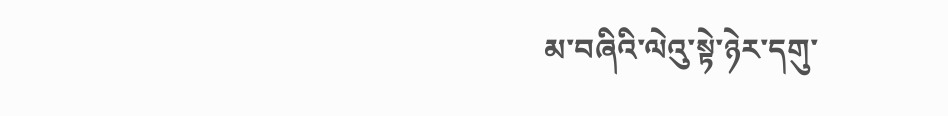མ་བཞིའི་ལེའུ་སྟེ་ཉེར་དགུ་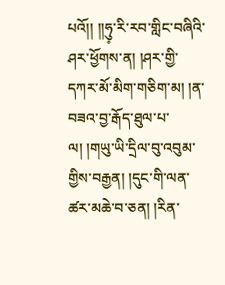པའོ།། །།ཧུ༷་རི་རབ་གླིང་བཞིའི་ཤར་ཕྱོགས་ན། །ཤར་གྱི་དཀར་མོ་མིག་གཅིག་མ། །ན་བཟའ་བྱ་རྒོད་ཐུལ་པ་ལ། །གཡུ་ཡི་དྲིལ་བུ་འབུམ་གྱིས་བརྒྱན། །དུང་གི་ལན་ཚར་མཆེ་བ་ཅན། །རིན་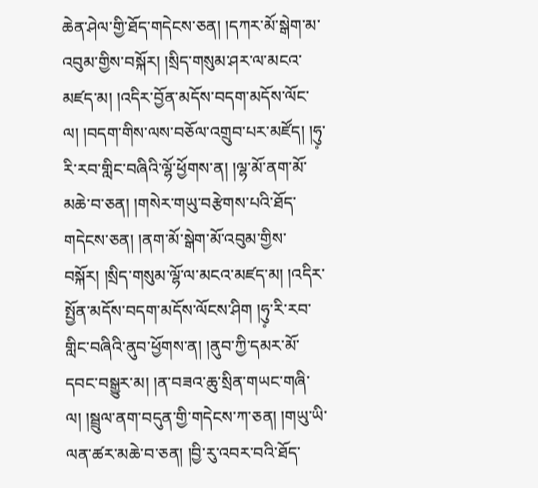ཆེན་ཤེལ་གྱི་ཐོད་གདེངས་ཅན། །དཀར་མོ་སྒེག་མ་འབུམ་གྱིས་བསྐོར། །སྲིད་གསུམ་ཤར་ལ་མངའ་མཛད་མ། །འདིར་བྱོན་མདོས་བདག་མདོས་ལོང་ལ། །བདག་གིས་ལས་བཅོལ་འགྲུབ་པར་མཛོད། །ཧུ༷་རི་རབ་གླིང་བཞིའི་ལྷོ་ཕྱོགས་ན། །ལྷ་མོ་ནག་མོ་མཆེ་བ་ཅན། །གསེར་གཡུ་བརྩེགས་པའི་ཐོད་གདེངས་ཅན། །ནག་མོ་སྒེག་མོ་འབུམ་གྱིས་བསྐོར། །སྲིད་གསུམ་ལྷོ་ལ་མངའ་མཛད་མ། །འདིར་སྤྱོན་མདོས་བདག་མདོས་ལོངས་ཤིག །ཧུ༷་རི་རབ་གླིང་བཞིའི་ནུབ་ཕྱོགས་ན། །ནུབ་ཀྱི་དམར་མོ་དབང་བསྒྱུར་མ། །ན་བཟའ་ཆུ་སྲིན་གཡང་གཞི་ལ། །སྦྲུལ་ནག་བདུན་གྱི་གདེངས་ཀ་ཅན། །གཡུ་ཡི་ལན་ཚར་མཆེ་བ་ཅན། །བྱི་རུ་འབར་བའི་ཐོད་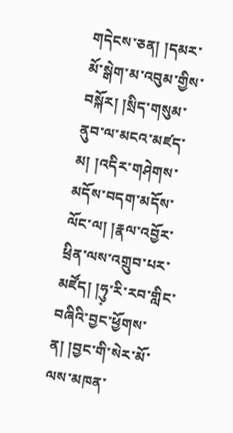གདེངས་ཅན། །དམར་མོ་སྒེག་མ་འབུམ་གྱིས་བསྐོར། །སྲིད་གསུམ་ནུབ་ལ་མངའ་མཛད་མ། །འདིར་གཤེགས་མདོས་བདག་མདོས་ལོང་ལ། །རྣལ་འབྱོར་ཕྲིན་ལས་འགྲུབ་པར་མཛོད། །ཧུ༷་རི་རབ་གླིང་བཞིའི་བྱང་ཕྱོགས་ན། །བྱང་གི་སེར་མོ་ལས་མཁན་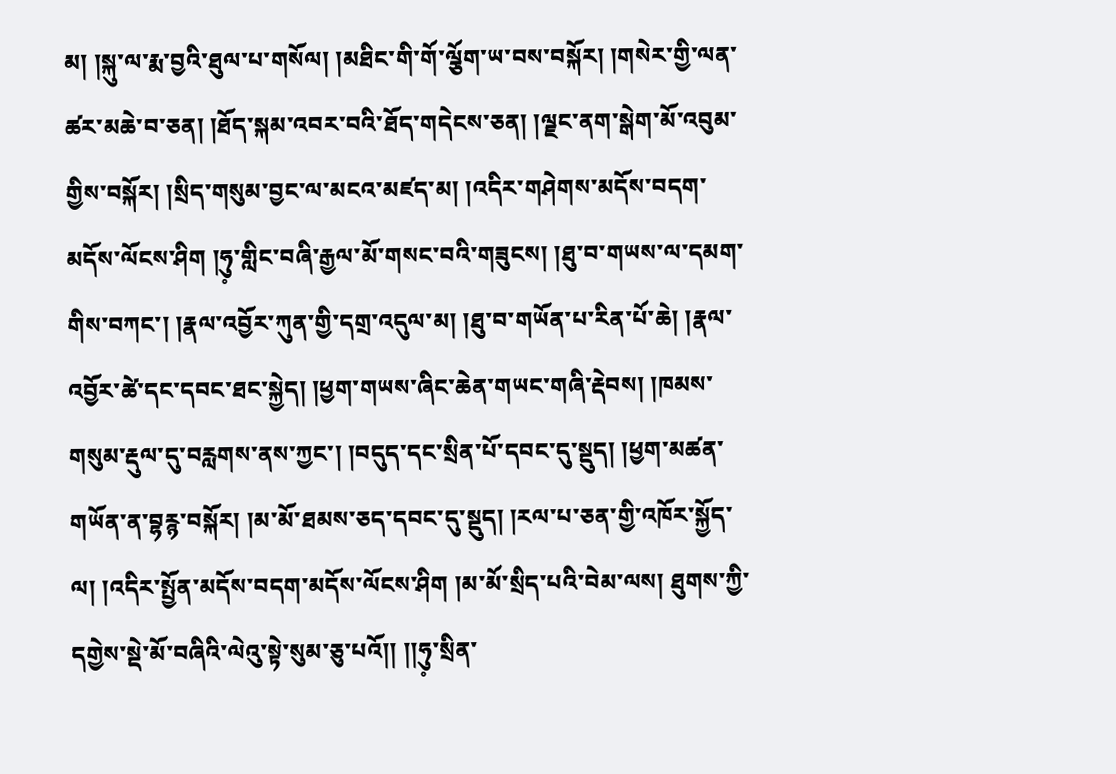མ། །སྐུ་ལ་རྨ་བྱའི་ཐུལ་པ་གསོལ། །མཐིང་གི་གོ་ལྕོག་ཡ་བས་བསྐོར། །གསེར་གྱི་ལན་ཚར་མཆེ་བ་ཅན། །ཐོད་སྐམ་འབར་བའི་ཐོད་གདེངས་ཅན། །ལྗང་ནག་སྒེག་མོ་འབུམ་གྱིས་བསྐོར། །སྲིད་གསུམ་བྱང་ལ་མངའ་མཛད་མ། །འདིར་གཤེགས་མདོས་བདག་མདོས་ལོངས་ཤིག །ཧུ༷་གླིང་བཞི་རྒྱལ་མོ་གསང་བའི་གཟུངས། །ཐུ་བ་གཡས་ལ་དམག་གིས་བཀང་། །རྣལ་འབྱོར་ཀུན་གྱི་དགྲ་འདུལ་མ། །ཐུ་བ་གཡོན་པ་རིན་པོ་ཆེ། །རྣལ་འབྱོར་ཚེ་དང་དབང་ཐང་སྐྱེད། །ཕྱག་གཡས་ཞིང་ཆེན་གཡང་གཞི་རྡེབས། །ཁམས་གསུམ་རྡུལ་དུ་བརླགས་ནས་ཀྱང་། །བདུད་དང་སྲིན་པོ་དབང་དུ་སྡུད། །ཕྱག་མཚན་གཡོན་ན་བྷརྙ་བསྐོར། །མ་མོ་ཐམས་ཅད་དབང་དུ་སྡུད། །རལ་པ་ཅན་གྱི་འཁོར་སྐྱོད་ལ། །འདིར་སྤྱོན་མདོས་བདག་མདོས་ལོངས་ཤིག །མ་མོ་སྲིད་པའི་བེམ་ལས། ཐུགས་ཀྱི་དགྱེས་སྡེ་མོ་བཞིའི་ལེའུ་སྟེ་སུམ་ཅུ་པའོ།། །།ཧུ༷་སྲིན་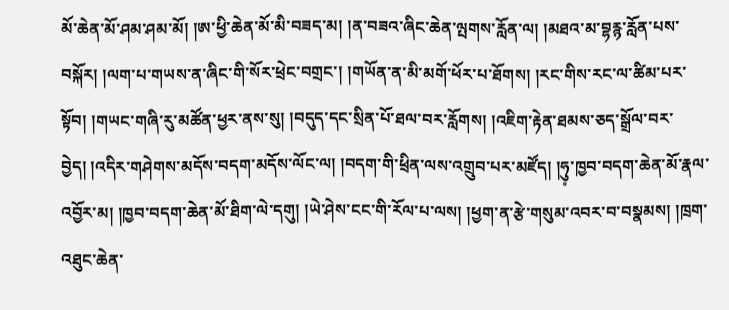མོ་ཆེན་མོ་ཤམ་ཤམ་མོ། །ཨ་ཕྱི་ཆེན་མོ་མི་བཟད་མ། །ན་བཟའ་ཞིང་ཆེན་ལྤགས་རློན་ལ། །མཐའ་མ་བྷརྙ་རློན་པས་བསྐོར། །ལག་པ་གཡས་ན་ཞིང་གི་སོར་ཕྲེང་བགྲང་། །གཡོན་ན་མི་མགོ་ཕོར་པ་ཐོགས། །རང་གིས་རང་ལ་ཚིམ་པར་སྟོབ། །གཡང་གཞི་རུ་མཚོན་ཕྱར་ནས་སུ། །བདུད་དང་སྲིན་པོ་ཐལ་བར་རློགས། །འཇིག་རྟེན་ཐམས་ཅད་སྒྲོལ་བར་བྱེད། །འདིར་གཤེགས་མདོས་བདག་མདོས་ལོང་ལ། །བདག་གི་ཕྲིན་ལས་འགྲུབ་པར་མཛོད། །ཧུ༷་ཁྱབ་བདག་ཆེན་མོ་རྣལ་འབྱོར་མ། །ཁྱབ་བདག་ཆེན་མོ་ཐིག་ལེ་དགུ། །ཡེ་ཤེས་ངང་གི་རོལ་པ་ལས། །ཕྱག་ན་རྩེ་གསུམ་འབར་བ་བསྣམས། །ཁྲག་འཐུང་ཆེན་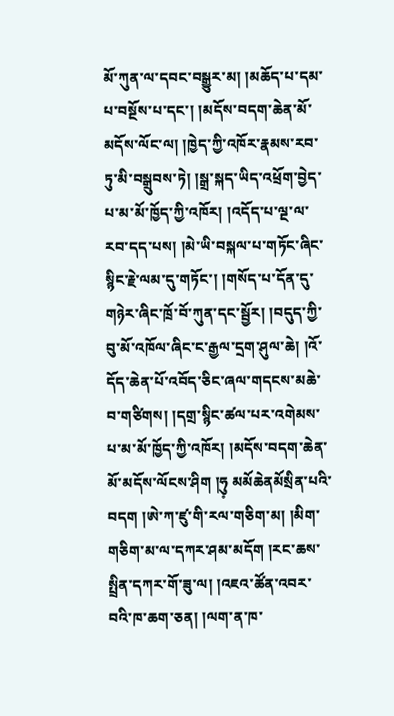མོ་ཀུན་ལ་དབང་བསྒྱུར་མ། །མཆོད་པ་དམ་པ་བསྔོས་པ་དང་། །མདོས་བདག་ཆེན་མོ་མདོས་ལོང་ལ། །ཁྱེད་ཀྱི་འཁོར་རྣམས་རབ་ཏུ་མི་བསྒྲུབས་ཏེ། །སྒྲ་སྐད་ཡིད་འཕྲོག་བྱེད་པ་མ་མོ་ཁྱོད་ཀྱི་འཁོར། །འདོད་པ་ལྔ་ལ་རབ་དད་པས། །མེ་ཡི་བསྐལ་པ་གཏོང་ཞིང་སྙིང་རྗེ་ལམ་དུ་གཏོང་། །གསོད་པ་དོན་དུ་གཉེར་ཞིང་ཁྲོ་བོ་ཀུན་དང་སྦྱོར། །བདུད་ཀྱི་བུ་མོ་འཁོལ་ཞིང་ང་རྒྱལ་དྲག་ཤུལ་ཆེ། །འོ་དོད་ཆེན་པོ་འབོད་ཅིང་ཞལ་གདངས་མཆེ་བ་གཙིགས། །དགྲ་སྙིང་ཚལ་པར་འགེམས་པ་མ་མོ་ཁྱོད་ཀྱི་འཁོར། །མདོས་བདག་ཆེན་མོ་མདོས་ལོངས་ཤིག །ཧུ༷ མམོཆེནམོསྲིན་པའི་བདག །ཨེ་ཀ་ཛུ་གི་རལ་གཅིག་མ། །མིག་གཅིག་མ་ལ་དཀར་ཤམ་མདོག །རང་ཆས་སྤྲིན་དཀར་གོ་ཟུ་ལ། །འཇའ་ཚོན་འབར་བའི་ཁ་ཆག་ཅན། །ལག་ན་ཁ་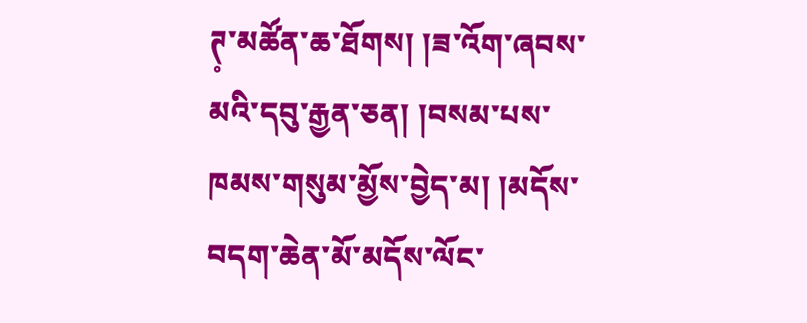ཊ༷་མཚོན་ཆ་ཐོགས། །ཟ་འོག་ཞབས་མའི་དབུ་རྒྱན་ཅན། །བསམ་པས་ཁམས་གསུམ་མྱོས་བྱེད་མ། །མདོས་བདག་ཆེན་མོ་མདོས་ལོང་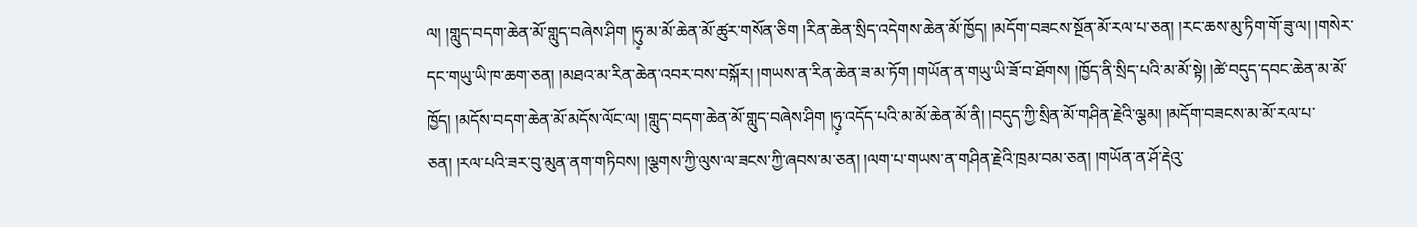ལ། །གླུད་བདག་ཆེན་མོ་གླུད་བཞེས་ཤིག །ཧུ༷་མ་མོ་ཆེན་མོ་ཚུར་གསོན་ཅིག །རིན་ཆེན་སྲིད་འདེགས་ཆེན་མོ་ཁྱོད། །མདོག་བཟངས་སྔོན་མོ་རལ་པ་ཅན། །རང་ཆས་མུ་ཏིག་གོ་ཟུ་ལ། །གསེར་དང་གཡུ་ཡི་ཁ་ཆག་ཅན། །མཐའ་མ་རིན་ཆེན་འབར་བས་བསྐོར། །གཡས་ན་རིན་ཆེན་ཟ་མ་ཏོག །གཡོན་ན་གཡུ་ཡི་ཟོ་བ་ཐོགས། །ཁྱོད་ནི་སྲིད་པའི་མ་མོ་སྟེ། །ཚེ་བདུད་དབང་ཆེན་མ་མོ་ཁྱོད། །མདོས་བདག་ཆེན་མོ་མདོས་ལོང་ལ། །གླུད་བདག་ཆེན་མོ་གླུད་བཞེས་ཤིག །ཧུ༷་འདོད་པའི་མ་མོ་ཆེན་མོ་ནི། །བདུད་ཀྱི་སྲིན་མོ་གཤིན་རྗེའི་ལྕམ། །མདོག་བཟངས་མ་མོ་རལ་པ་ཅན། །རལ་པའི་ཟར་བུ་མུན་ནག་གཏིབས། །ལྕགས་ཀྱི་ལུས་ལ་ཟངས་ཀྱི་ཞབས་མ་ཅན། །ལག་པ་གཡས་ན་གཤིན་རྗེའི་ཁྲམ་བམ་ཅན། །གཡོན་ན་ཤོ་རྡེའུ་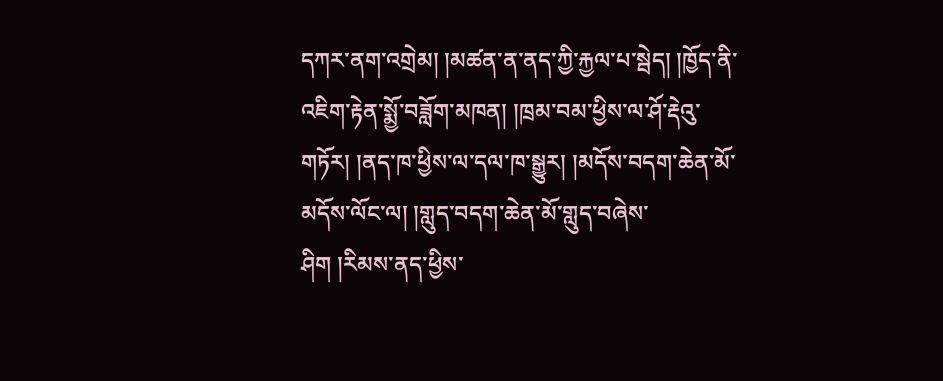དཀར་ནག་འགྲེམ། །མཚན་ན་ནད་ཀྱི་རྐྱལ་པ་སྦེད། །ཁྱོད་ནི་འཇིག་རྟེན་སྨྱོ་བཟློག་མཁན། །ཁྲམ་བམ་ཕྱིས་ལ་ཤོ་རྡེའུ་གཏོར། །ནད་ཁ་ཕྱིས་ལ་དལ་ཁ་སྒྱུར། །མདོས་བདག་ཆེན་མོ་མདོས་ལོང་ལ། །གླུད་བདག་ཆེན་མོ་གླུད་བཞེས་ཤིག །རིམས་ནད་ཕྱིས་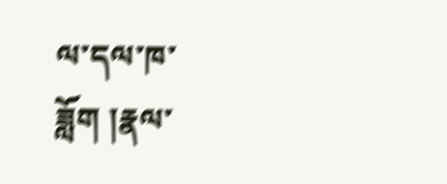ལ་དལ་ཁ་ཟློག །རྣལ་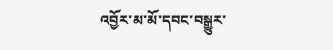འབྱོར་མ་མོ་དབང་བསྒྱུར་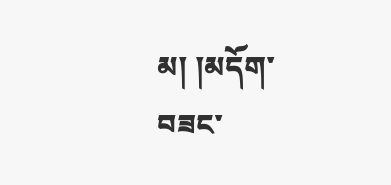མ། །མདོག་བཟང་